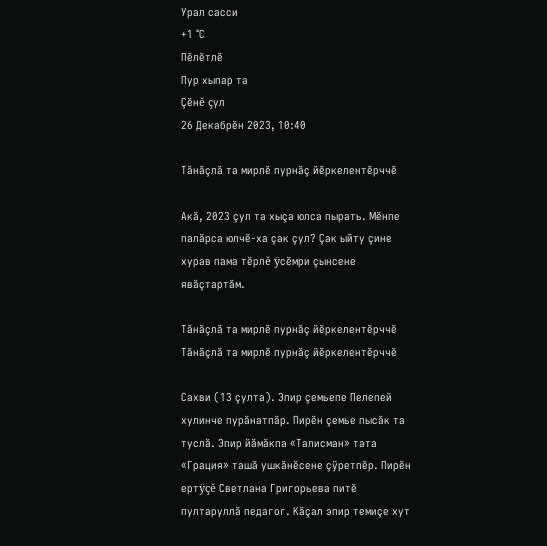Урал сасси
+1 °С
Пӗлӗтлӗ
Пур хыпар та
Çĕнĕ çул
26 Декабрӗн 2023, 10:40

Тăнăçлă та мирлĕ пурнăç йĕркелентĕрччĕ

Акă, 2023 çул та хыçа юлса пырать. Мĕнпе палăрса юлчĕ-ха çак çул? Çак ыйту çине хурав пама тĕрлĕ ÿсĕмри çынсене явăçтартăм.

Тăнăçлă та мирлĕ пурнăç йĕркелентĕрччĕ
Тăнăçлă та мирлĕ пурнăç йĕркелентĕрччĕ

Сахви (13 çулта). Эпир çемьепе Пелепей хулинче пурăнатпăр. Пирĕн çемье пысăк та туслă. Эпир йăмăкпа «Талисман» тата «Грация» ташă ушкăнĕсене çÿретпĕр. Пирĕн ертÿçĕ Светлана Григорьева питĕ пултаруллă педагог. Кăçал эпир темиçе хут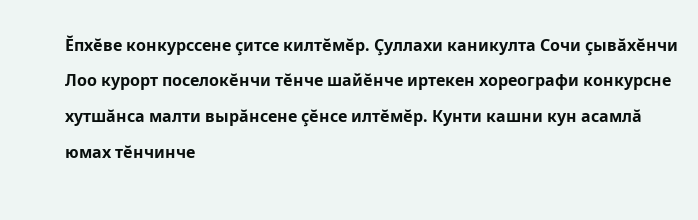Ĕпхĕве конкурссене çитсе килтĕмĕр. Çуллахи каникулта Сочи çывăхĕнчи Лоо курорт поселокĕнчи тĕнче шайĕнче иртекен хореографи конкурсне хутшăнса малти вырăнсене çĕнсе илтĕмĕр. Кунти кашни кун асамлă юмах тĕнчинче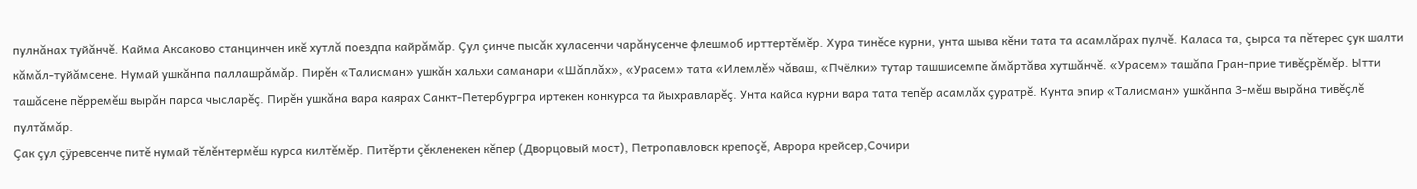пулнăнах туйăнчĕ. Кайма Аксаково станцинчен икĕ хутлă поездпа кайрăмăр. Çул çинче пысăк хуласенчи чарăнусенче флешмоб ирттертĕмĕр. Хура тинĕсе курни, унта шыва кĕни тата та асамлăрах пулчĕ. Каласа та, çырса та пĕтерес çук шалти кăмăл-туйăмсене. Нумай ушкăнпа паллашрăмăр. Пирĕн «Талисман» ушкăн хальхи саманари «Шăплăх», «Урасем» тата «Илемлĕ» чăваш, «Пчёлки» тутар ташшисемпе ăмăртăва хутшăнчĕ. «Урасем» ташăпа Гран-прие тивĕçрĕмĕр. Ытти ташăсене пĕрремĕш вырăн парса чысларĕç. Пирĕн ушкăна вара каярах Санкт-Петербургра иртекен конкурса та йыхравларĕç. Унта кайса курни вара тата тепĕр асамлăх çуратрĕ. Кунта эпир «Талисман» ушкăнпа 3-мĕш вырăна тивĕçлĕ пултăмăр.
Çак çул çÿревсенче питĕ нумай тĕлĕнтермĕш курса килтĕмĕр. Питĕрти çĕкленекен кĕпер (Дворцовый мост), Петропавловск крепоçĕ, Аврора крейсер,Сочири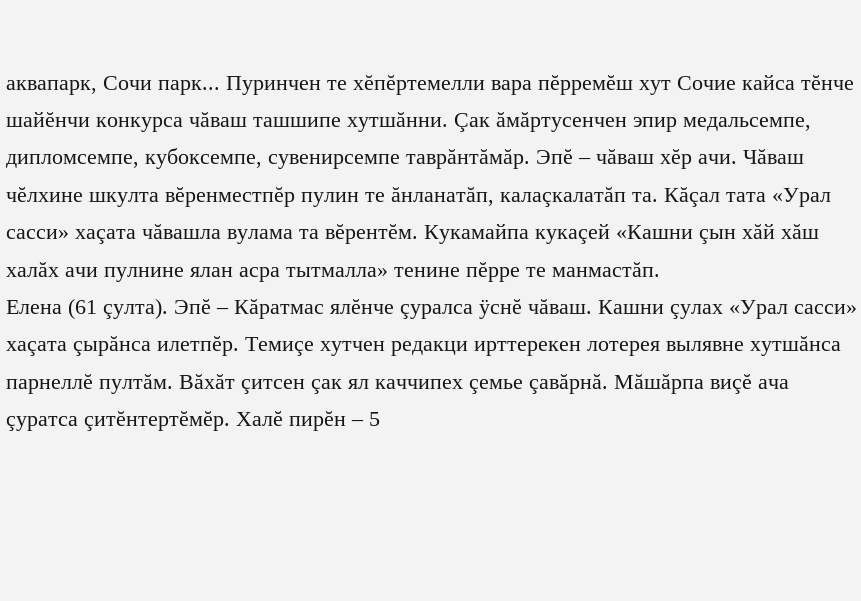аквапарк, Сочи парк... Пуринчен те хĕпĕртемелли вара пĕрремĕш хут Сочие кайса тĕнче шайĕнчи конкурса чăваш ташшипе хутшăнни. Çак ăмăртусенчен эпир медальсемпе, дипломсемпе, кубоксемпе, сувенирсемпе таврăнтăмăр. Эпĕ – чăваш хĕр ачи. Чăваш чĕлхине шкулта вĕренместпĕр пулин те ăнланатăп, калаçкалатăп та. Кăçал тата «Урал сасси» хаçата чăвашла вулама та вĕрентĕм. Кукамайпа кукаçей «Кашни çын хăй хăш халăх ачи пулнине ялан асра тытмалла» тенине пĕрре те манмастăп.
Елена (61 çулта). Эпĕ – Кăратмас ялĕнче çуралса ÿснĕ чăваш. Кашни çулах «Урал сасси» хаçата çырăнса илетпĕр. Темиçе хутчен редакци ирттерекен лотерея вылявне хутшăнса парнеллĕ пултăм. Вăхăт çитсен çак ял каччипех çемье çавăрнă. Мăшăрпа виçĕ ача çуратса çитĕнтертĕмĕр. Халĕ пирĕн – 5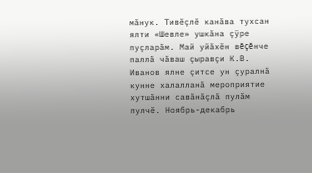мăнук. Тивĕçлĕ канăва тухсан ялти «Шевле» ушкăна çÿре пуçларăм. Май уйăхĕн вĕçĕнче паллă чăваш çыравçи К.В. Иванов ялне çитсе ун çуралнă кунне халалланă мероприятие хутшăнни савăнăçлă пулăм пулчĕ. Ноябрь-декабрь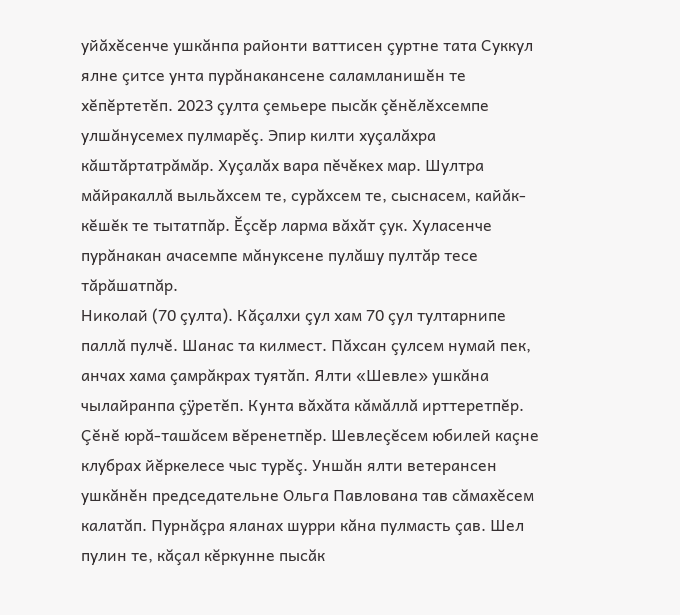уйăхĕсенче ушкăнпа районти ваттисен çуртне тата Суккул ялне çитсе унта пурăнакансене саламланишĕн те хĕпĕртетĕп. 2023 çулта çемьере пысăк çĕнĕлĕхсемпе улшăнусемех пулмарĕç. Эпир килти хуçалăхра кăштăртатрăмăр. Хуçалăх вара пĕчĕкех мар. Шултра мăйракаллă выльăхсем те, сурăхсем те, сыснасем, кайăк-кĕшĕк те тытатпăр. Ĕçсĕр ларма вăхăт çук. Хуласенче пурăнакан ачасемпе мăнуксене пулăшу пултăр тесе тăрăшатпăр.
Николай (70 çулта). Кăçалхи çул хам 70 çул тултарнипе паллă пулчĕ. Шанас та килмест. Пăхсан çулсем нумай пек, анчах хама çамрăкрах туятăп. Ялти «Шевле» ушкăна чылайранпа çÿретĕп. Кунта вăхăта кăмăллă ирттеретпĕр. Çĕнĕ юрă-ташăсем вĕренетпĕр. Шевлеçĕсем юбилей каçне клубрах йĕркелесе чыс турĕç. Уншăн ялти ветерансен ушкăнĕн председательне Ольга Павлована тав сăмахĕсем калатăп. Пурнăçра яланах шурри кăна пулмасть çав. Шел пулин те, кăçал кĕркунне пысăк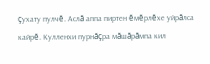çухату пулчĕ. Аслă аппа пиртен ĕмĕрлĕхе уйрăлса кайрĕ. Кулленхи пурнăçра мăшăрăмпа кил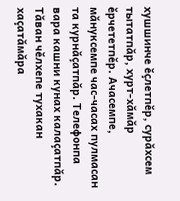хушшинче ĕçлетпĕр, сурăхсем тытатпăр, хурт-хăмăр ĕрчететпĕр. Ачасемпе, мăнуксемпе час-часах пулмасан та курнăçатпăр. Телефонпа вара кашни кунах калаçатпăр. Тăван чĕлхепе тухакан хаçатăмăра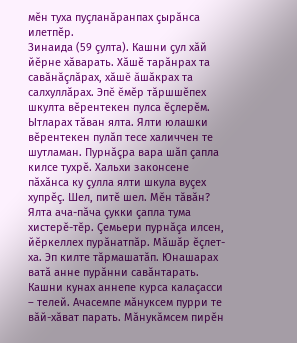мĕн туха пуçланăранпах çырăнса илетпĕр.
Зинаида (59 çулта). Кашни çул хăй йĕрне хăварать. Хăшĕ тарăнрах та савăнăçлăрах, хăшĕ ăшăкрах та салхуллăрах. Эпĕ ĕмĕр тăршшĕпех шкулта вĕрентекен пулса ĕçлерĕм. Ытларах тăван ялта. Ялти юлашки вĕрентекен пулăп тесе халиччен те шутламан. Пурнăçра вара шăп çапла килсе тухрĕ. Хальхи законсене пăхăнса ку çулла ялти шкула вуçех хупрĕç. Шел, питĕ шел. Мĕн тăвăн? Ялта ача-пăча çукки çапла тума хистерĕ-тĕр. Çемьери пурнăçа илсен, йĕркеллех пурăнатпăр. Мăшăр ĕçлет-ха. Эп килте тăрмашатăп. Юнашарах ватă анне пурăнни савăнтарать. Кашни кунах аннепе курса калаçасси – телей. Ачасемпе мăнуксем пурри те вăй-хăват парать. Мăнукăмсем пирĕн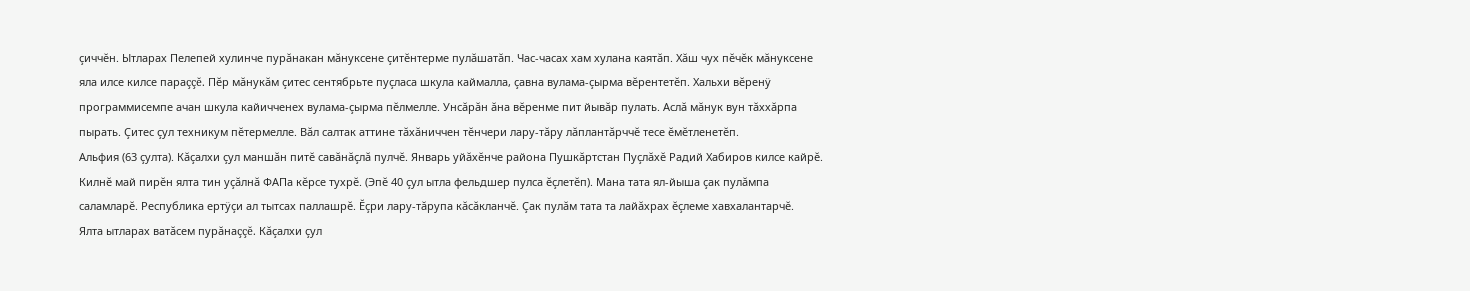çиччĕн. Ытларах Пелепей хулинче пурăнакан мăнуксене çитĕнтерме пулăшатăп. Час-часах хам хулана каятăп. Хăш чух пĕчĕк мăнуксене яла илсе килсе параççĕ. Пĕр мăнукăм çитес сентябрьте пуçласа шкула каймалла, çавна вулама-çырма вĕрентетĕп. Хальхи вĕренÿ программисемпе ачан шкула кайичченех вулама-çырма пĕлмелле. Унсăрăн ăна вĕренме пит йывăр пулать. Аслă мăнук вун тăххăрпа пырать. Çитес çул техникум пĕтермелле. Вăл салтак аттине тăхăниччен тĕнчери лару-тăру лăплантăрччĕ тесе ĕмĕтленетĕп.
Альфия (63 çулта). Кăçалхи çул маншăн питĕ савăнăçлă пулчĕ. Январь уйăхĕнче района Пушкăртстан Пуçлăхĕ Радий Хабиров килсе кайрĕ. Килнĕ май пирĕн ялта тин уçăлнă ФАПа кĕрсе тухрĕ. (Эпĕ 40 çул ытла фельдшер пулса ĕçлетĕп). Мана тата ял-йыша çак пулăмпа саламларĕ. Республика ертÿçи ал тытсах паллашрĕ. Ĕçри лару-тăрупа кăсăкланчĕ. Çак пулăм тата та лайăхрах ĕçлеме хавхалантарчĕ.
Ялта ытларах ватăсем пурăнаççĕ. Кăçалхи çул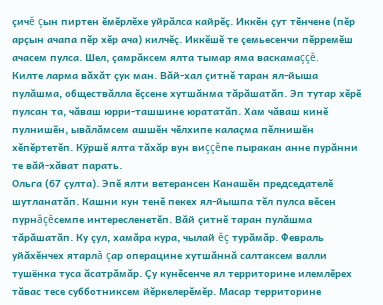çичĕ çын пиртен ĕмĕрлĕхе уйрăлса кайрĕç. Иккĕн çут тĕнчене (пĕр арçын ачапа пĕр хĕр ача) килчĕç. Иккĕшĕ те çемьесенчи пĕрремĕш ачасем пулса. Шел, çамрăксем ялта тымар яма васкамаççĕ.
Килте ларма вăхăт çук ман. Вăй-хал çитнĕ таран ял-йыша пулăшма, обществăлла ĕçсене хутшăнма тăрăшатăп. Эп тутар хĕрĕ пулсан та, чăваш юрри-ташшине юрататăп. Хам чăваш кинĕ пулнишĕн, ывăлăмсем ашшĕн чĕлхипе калаçма пĕлнишĕн хĕпĕртетĕп. Кÿршĕ ялта тăхăр вун виççĕпе пыракан анне пурăнни те вăй-хăват парать.
Ольга (67 çулта). Эпĕ ялти ветерансен Канашĕн председателĕ шутланатăп. Кашни кун тенĕ пекех ял-йышпа тĕл пулса вĕсен пурнăçĕсемпе интересленетĕп. Вăй çитнĕ таран пулăшма тăрăшатăп. Ку çул, хамăра кура, чылай ĕç турăмăр. Февраль уйăхĕнчех ятарлă çар операцине хутшăннă салтаксем валли тушёнка туса ăсатрăмăр. Çу кунĕсенче ял территорине илемлĕрех тăвас тесе субботниксем йĕркелерĕмĕр. Масар территорине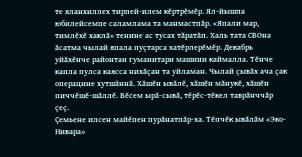те яланхиллех тирпей-илем кĕртрĕмĕр. Ял-йышпа юбилейсемпе саламлама та манмастпăр. «Япали мар, тимлĕхĕ хаклă» тенине ас тусах тăратăп. Халь тата СВОна ăсатма чылай япала пуçтарса хатĕрлерĕмĕр. Декабрь уйăхĕнче районтан гуманитари машини каймалла. Тĕнче капла пулса каясса нихăçан та уйламан. Чылай çывăх ача çак операцине хутшăннă. Хăшĕн ывăлĕ, хăшĕн мăнукĕ, хăшĕн пиччĕшĕ-шăллĕ. Вĕсем ырă-сывă, тĕрĕс-тĕкел таврăнччăр çеç.
Çемьене илсен майĕпен пурăнатпăр-ха. Тĕпчĕк ывăлăм «Эко-Нивара»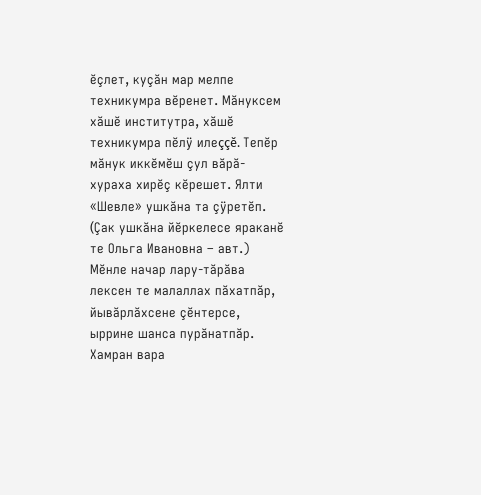ĕçлет, куçăн мар мелпе техникумра вĕренет. Мăнуксем хăшĕ институтра, хăшĕ техникумра пĕлÿ илеççĕ. Тепĕр мăнук иккĕмĕш çул вăрă-хураха хирĕç кĕрешет. Ялти «Шевле» ушкăна та çÿретĕп. (Çак ушкăна йĕркелесе яраканĕ те Ольга Ивановна – авт.) Мĕнле начар лару-тăрăва лексен те малаллах пăхатпăр, йывăрлăхсене çĕнтерсе, ыррине шанса пурăнатпăр.
Хамран вара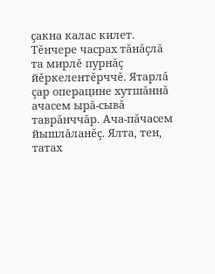çакна калас килет. Тĕнчере часрах тăнăçлă та мирлĕ пурнăç йĕркелентĕрччĕ. Ятарлă çар операцине хутшăннă ачасем ырă-сывă таврăнччăр. Ача-пăчасем йышлăланĕç. Ялта, тен, татах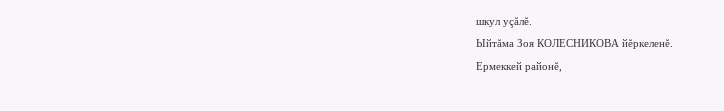шкул уçăлĕ.
Ыйтăма Зоя КОЛЕСНИКОВА йĕркеленĕ.
Ермеккей районĕ,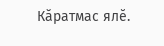Кăратмас ялĕ.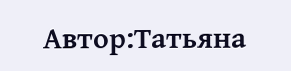Автор:Татьяна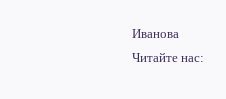Иванова
Читайте нас: